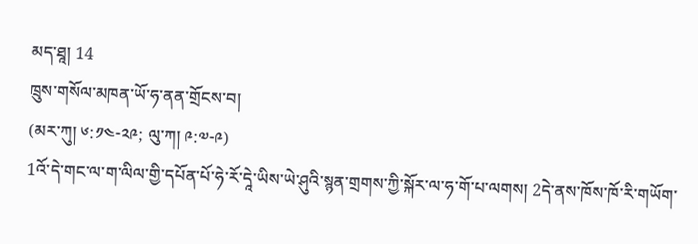མད་ཐཱ། 14
ཁྲུས་གསོལ་མཁན་ཡོ་ཧ་ནན་གྲོངས་བ།
(མར་ཀུ། ༦:༡༤-༢༩; ལུ་ཀ། ༩:༧-༩)
1འོ་དེ་གང་ལ་ག་ལིལ་གྱི་དཔོན་པོ་ཧེ་རོ་དཱེ་ཡིས་ཡེ་ཤུའི་སྙན་གྲགས་ཀྱི་སྐོར་ལ་ཧ་གོ་པ་ལགས། 2དེ་ནས་ཁོས་ཁོ་རི་གཡོག་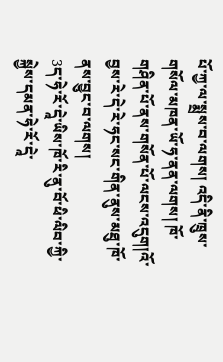པོ་ཀྱ་ལ་སྨྲས་བ་ལགས། འདི་ནི་ཁྲུས་གསོལ་མཁན་ཡོ་ཧ་ནན་ལགས། ཁོ་གཤིན་པོ་ནས་གསོན་པོ་ལངས་འདུག།འོ་བྱས་རེ་དེ་རེ་ཧང་སང་གིན་ནུས་མཐུ་ཁོ་ནས་བྱུང་བ་ལགས།
3ད་ཧེ་རོ་དཱེ་ཡིས་ཁོ་རི་ནུ་བོ་ཕི་ལིབ་ཀྱི་སྐྱེས་དམན་ཧེ་རོ་དཱེ་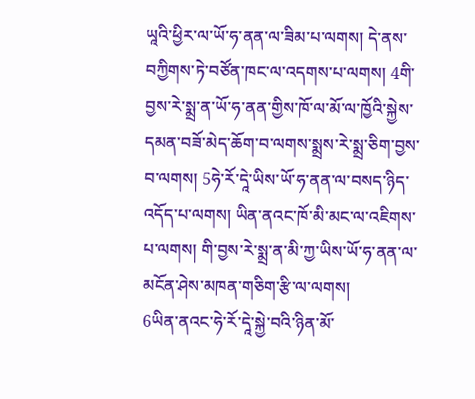ཡཱའི་ཕྱིར་ལ་ཡོ་ཧ་ནན་ལ་ཟིམ་པ་ལགས། དེ་ནས་བཀྱིགས་ཏེ་བཙོན་ཁང་ལ་འདགས་པ་ལགས། 4གི་བྱས་རེ་སྨྲ་ན་ཡོ་ཧ་ནན་གྱིས་ཁོ་ལ་མོ་ལ་ཁྱོའི་སྐྱེས་དམན་བཟོ་མེད་ཆོག་བ་ལགས་སྨྲས་རེ་སྨྲ་ཅིག་བྱས་བ་ལགས། 5ཧེ་རོ་དཱེ་ཡིས་ཡོ་ཧ་ནན་ལ་བསད་ཉིད་འདོད་པ་ལགས། ཡིན་ནའང་ཁོ་མི་མང་ལ་འཇིགས་པ་ལགས། གི་བྱས་རེ་སྨྲ་ན་མི་ཀྱ་ཡིས་ཡོ་ཧ་ནན་ལ་མངོན་ཤེས་མཁན་གཅིག་རྩི་ལ་ལགས།
6ཡིན་ནའང་ཧེ་རོ་དཱེ་སྐྱེ་བའི་ཉིན་མོ་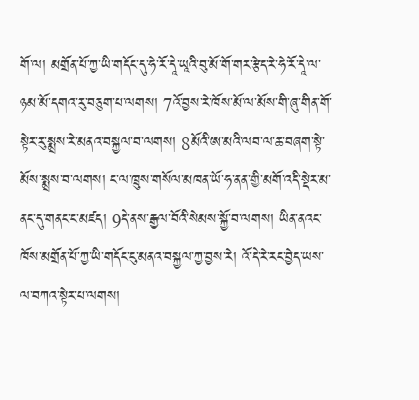གོ་ལ། མགྲོན་པོ་ཀྱ་ཡི་གདོང་དུ་ཧེ་རོ་དཱེ་ཡཱའི་བུ་མོ་གོ་གར་རྩེད་རེ་ཧེ་རོ་དཱེ་ལ་ཉམ་མོ་དགའ་རུ་བཅུག་པ་ལགས། 7འོ་བྱས་རེ་ཁོས་མོ་ལ་མོས་གི་ཞུ་གིན་གོ་སྟེར་རུ་སྨྲས་རེ་མནའ་བསྐྱལ་བ་ལགས། 8མོའི་ཨ་མའི་ལབ་ལ་ཆ་བཞག་སྟེ་མོས་སྨྲས་བ་ལགས། ང་ལ་ཁྲུས་གསོལ་མཁན་ཡོ་ཧ་ནན་གྱི་མགོ་འདི་སྡེར་མ་ནང་དུ་གནང་ང་མཛད། 9དེ་ནས་རྒྱལ་བོའི་སེམས་སྐྱོ་བ་ལགས། ཡིན་ནའང་ཁོས་མགྲོན་པོ་ཀྱ་ཡི་གདོང་ངུ་མནའ་བསྐྱལ་ཀྱ་བྱས་རེ། འོ་དེ་རེ་རང་བྱེད་ཡས་ལ་བཀའ་སྟེར་པ་ལགས།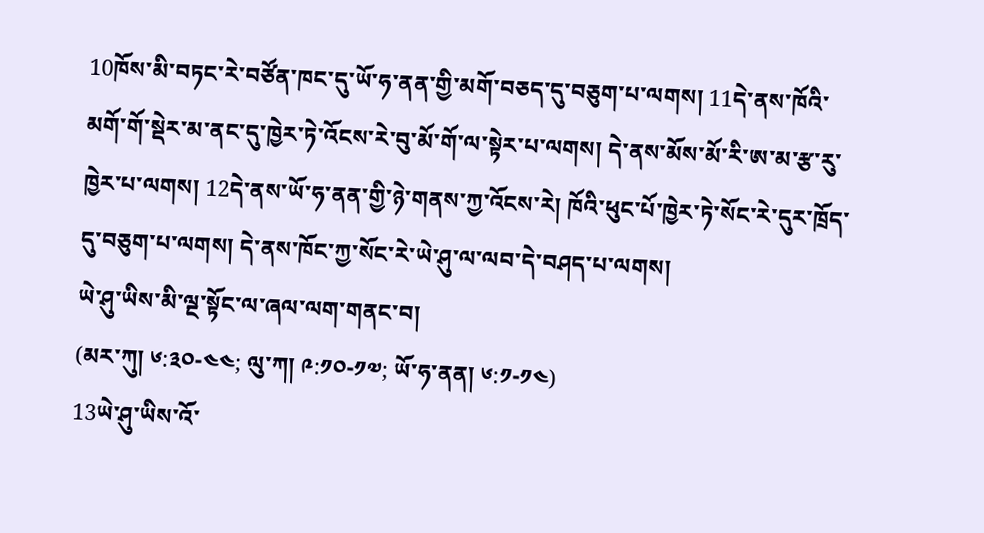10ཁོས་མི་བཏང་རེ་བཙོན་ཁང་དུ་ཡོ་ཧ་ནན་གྱི་མགོ་བཅད་དུ་བཅུག་པ་ལགས། 11དེ་ནས་ཁོའི་མགོ་གོ་སྡེར་མ་ནང་དུ་ཁྱེར་ཏེ་འོངས་རེ་བུ་མོ་གོ་ལ་སྟེར་པ་ལགས། དེ་ནས་མོས་མོ་རི་ཨ་མ་རྩ་རུ་ཁྱེར་པ་ལགས། 12དེ་ནས་ཡོ་ཧ་ནན་གྱི་ཉེ་གནས་ཀྱ་འོངས་རེ། ཁོའི་ཕུང་པོ་ཁྱེར་ཏེ་སོང་རེ་དུར་ཁྲོད་དུ་བཅུག་པ་ལགས། དེ་ནས་ཁོང་ཀྱ་སོང་རེ་ཡེ་ཤུ་ལ་ལབ་དེ་བཤད་པ་ལགས།
ཡེ་ཤུ་ཡིས་མི་ལྔ་སྟོང་ལ་ཞལ་ལག་གནང་བ།
(མར་ཀུ། ༦:༣༠-༤༤; ལུ་ཀ། ༩:༡༠-༡༧; ཡོ་ཧ་ནན། ༦:༡-༡༤)
13ཡེ་ཤུ་ཡིས་འོ་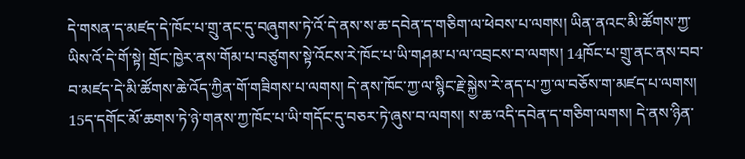དེ་གསན་ད་མཛད་དེ་ཁོང་པ་གྲུ་ནང་དུ་བཞུགས་ཏེ་འོ་དེ་ནས་ས་ཆ་དབེན་ད་གཅིག་ལ་ཕེབས་པ་ལགས། ཡིན་ནའང་མི་ཚོགས་ཀྱ་ཡིས་འོ་དེ་གོ་སྟེ། གྲོང་ཁྱེར་ནས་གོམ་པ་བཙུགས་སྟེ་འོངས་རེ་ཁོང་པ་ཡི་གཤམ་པ་ལ་འབྲངས་བ་ལགས། 14ཁོང་པ་གྲུ་ནང་ནས་བབ་བ་མཛད་དེ་མི་ཚོགས་ཆེ་འོད་ཀྱིན་གོ་གཟིགས་པ་ལགས། དེ་ནས་ཁོང་ཀྱ་ལ་སྙིང་རྗེ་སྐྱེས་རེ་ནད་པ་ཀྱ་ལ་བཅོས་ག་མཛད་པ་ལགས།
15ད་དགོང་མོ་ཆགས་ཏེ་ཉེ་གནས་ཀྱ་ཁོང་པ་ཡི་གདོང་དུ་བཅར་ཏེ་ཞུས་བ་ལགས། ས་ཆ་འདི་དབེན་ད་གཅིག་ལགས། དེ་ནས་ཉིན་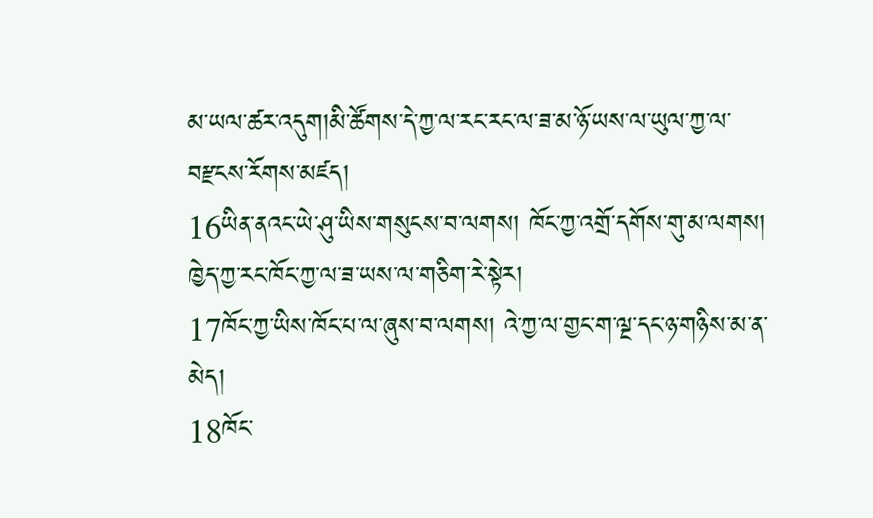མ་ཡལ་ཚར་འདུག།མི་ཚོགས་དེ་ཀྱ་ལ་རང་རང་ལ་ཟ་མ་ཉོ་ཡས་ལ་ཡུལ་ཀྱ་ལ་བརྫངས་རོགས་མཛད།
16ཡིན་ནའང་ཡེ་ཤུ་ཡིས་གསུངས་བ་ལགས། ཁོང་ཀྱ་འགྲོ་དགོས་གུ་མ་ལགས། ཁྱེད་ཀྱ་རང་ཁོང་ཀྱ་ལ་ཟ་ཡས་ལ་གཅིག་རེ་སྟེར།
17ཁོང་ཀྱ་ཡིས་ཁོང་པ་ལ་ཞུས་བ་ལགས། འེ་ཀྱ་ལ་གྱང་ག་ལྔ་དང་ཉ་གཉིས་མ་ན་མེད།
18ཁོང་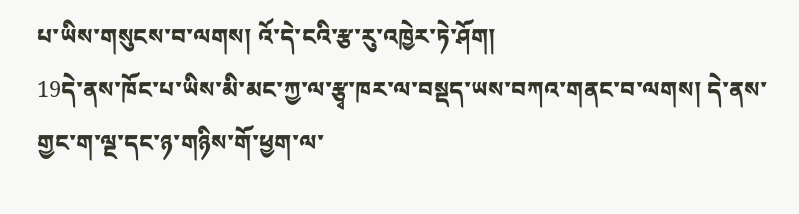པ་ཡིས་གསུངས་བ་ལགས། འོ་དེ་ངའི་རྩ་རུ་འཁྱེར་ཏེ་ཤོག།
19དེ་ནས་ཁོང་པ་ཡིས་མི་མང་ཀྱ་ལ་རྩྭ་ཁར་ལ་བསྡད་ཡས་བཀའ་གནང་བ་ལགས། དེ་ནས་གྱང་ག་ལྔ་དང་ཉ་གཉིས་གོ་ཕྱག་ལ་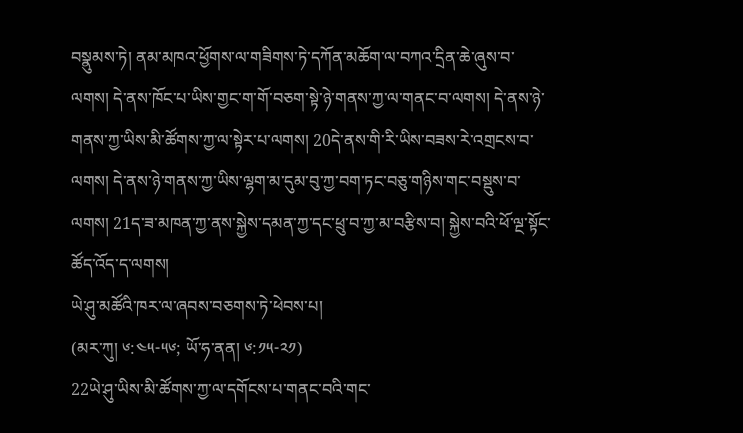བསྣུམས་ཏེ། ནམ་མཁའ་ཕྱོགས་ལ་གཟིགས་ཏེ་དཀོན་མཆོག་ལ་བཀའ་དྲིན་ཆེ་ཞུས་བ་ལགས། དེ་ནས་ཁོང་པ་ཡིས་གྱང་ག་གོ་བཅག་སྟེ་ཉེ་གནས་ཀྱ་ལ་གནང་བ་ལགས། དེ་ནས་ཉེ་གནས་ཀྱ་ཡིས་མི་ཚོགས་ཀྱ་ལ་སྟེར་པ་ལགས། 20དེ་ནས་གི་རི་ཡིས་བཟས་རེ་འགྲངས་བ་ལགས། དེ་ནས་ཉེ་གནས་ཀྱ་ཡིས་ལྷག་མ་དུམ་བུ་ཀྱ་བག་ཏང་བཅུ་གཉིས་གང་བསྡུས་བ་ལགས། 21ད་ཟ་མཁན་ཀྱ་ནས་སྐྱེས་དམན་ཀྱ་དང་ཕྲུ་བ་ཀྱ་མ་བརྩིས་བ། སྐྱེས་བའི་ཕོ་ལྔ་སྟོང་ཚོད་འོད་ད་ལགས།
ཡེ་ཤུ་མཚོའི་ཁར་ལ་ཞབས་བཅགས་ཏེ་ཕེབས་པ།
(མར་ཀུ། ༦:༤༥-༥༦; ཡོ་ཧ་ནན། ༦:༡༥-༢༡)
22ཡེ་ཤུ་ཡིས་མི་ཚོགས་ཀྱ་ལ་དགོངས་པ་གནང་བའི་གང་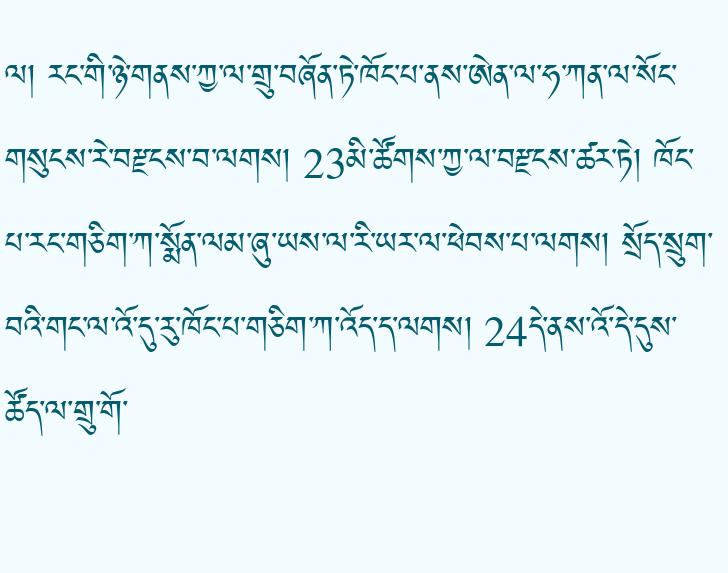ལ། རང་གི་ཉེ་གནས་ཀྱ་ལ་གྲུ་བཞོན་ཏེ་ཁོང་པ་ནས་ཨེན་ལ་ཧ་ཀན་ལ་སོང་གསུངས་རེ་བརྫངས་བ་ལགས། 23མི་ཚོགས་ཀྱ་ལ་བརྫངས་ཚར་ཏེ། ཁོང་པ་རང་གཅིག་ཀ་སྨོན་ལམ་ཞུ་ཡས་ལ་རི་ཡར་ལ་ཕེབས་པ་ལགས། སྲོད་སྲུག་བའི་གང་ལ་འོ་དུ་རུ་ཁོང་པ་གཅིག་ཀ་འོད་ད་ལགས། 24དེ་ནས་འོ་དེ་དུས་ཚོད་ལ་གྲུ་གོ་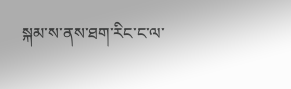སྐམ་ས་ནས་ཐག་རིང་ང་ལ་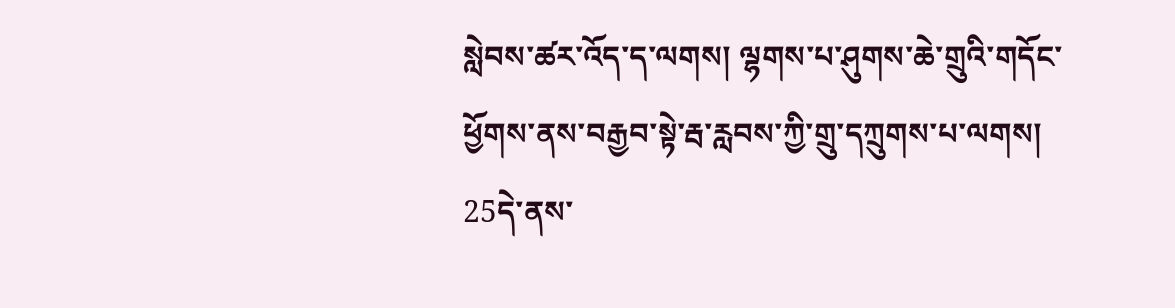སླེབས་ཚར་འོད་ད་ལགས། ལྷགས་པ་ཤུགས་ཆེ་གྲུའི་གདོང་ཕྱོགས་ནས་བརྒྱབ་སྟེ་རྦ་རླབས་ཀྱི་གྲུ་དཀྲུགས་པ་ལགས། 25དེ་ནས་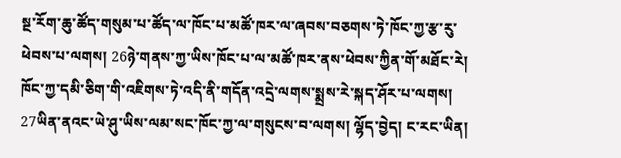སྔ་རོག་ཆུ་ཚོད་གསུམ་པ་ཚོད་ལ་ཁོང་པ་མཚོ་ཁར་ལ་ཞབས་བཅགས་ཏེ་ཁོང་ཀྱ་རྩ་རུ་ཕེབས་པ་ལགས། 26ཉེ་གནས་ཀྱ་ཡིས་ཁོང་པ་ལ་མཚོ་ཁར་ནས་ཕེབས་ཀྱིན་གོ་མཐོང་རེ། ཁོང་ཀྱ་དམི་ཅིག་གི་འཇིགས་ཏེ་འདི་ནི་གདོན་འདྲེ་ལགས་སྨྲས་རེ་སྐད་ཤོར་པ་ལགས། 27ཡིན་ནའང་ཡེ་ཤུ་ཡིས་ལམ་སང་ཁོང་ཀྱ་ལ་གསུངས་བ་ལགས། ལྷོད་བྱེད། ང་རང་ཡིན།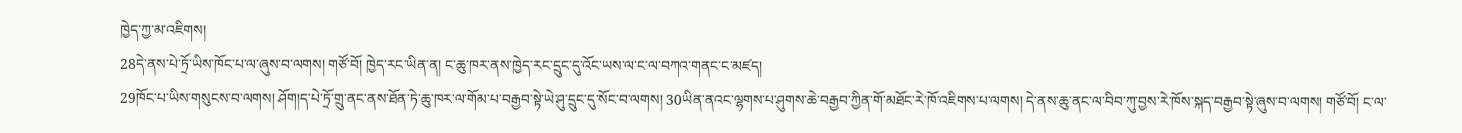ཁྱེད་ཀྱ་མ་འཇིགས།
28དེ་ནས་པེ་ཏྲོ་ཡིས་ཁོང་པ་ལ་ཞུས་བ་ལགས། གཙོ་བོ། ཁྱེད་རང་ཡིན་ན། ང་ཆུ་ཁར་ནས་ཁྱེད་རང་དྲུང་དུ་འོང་ཡས་ལ་ང་ལ་བཀའ་གནང་ང་མཛད།
29ཁོང་པ་ཡིས་གསུངས་བ་ལགས། ཤོག།ད་པེ་ཏྲོ་གྲུ་ནང་ནས་ཐོན་ཏེ་ཆུ་ཁར་ལ་གོམ་པ་བརྒྱབ་སྟེ་ཡེ་ཤུ་དྲུང་དུ་སོང་བ་ལགས། 30ཡིན་ནའང་ལྷགས་པ་ཤུགས་ཆེ་བརྒྱབ་ཀྱིན་གོ་མཐོང་རེ་ཁོ་འཇིགས་པ་ལགས། དེ་ནས་ཆུ་ནང་ལ་བིབ་ཀུ་བྱས་རེ་ཁོས་སྐད་བརྒྱབ་སྟེ་ཞུས་བ་ལགས། གཙོ་བོ། ང་ལ་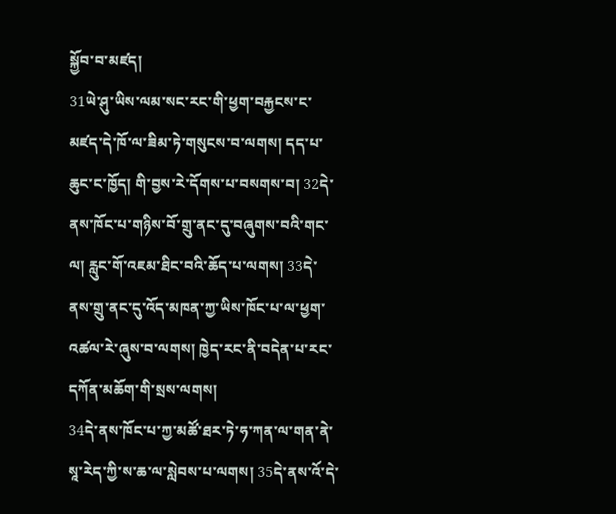སྐྱོབ་བ་མཛད།
31ཡེ་ཤུ་ཡིས་ལམ་སང་རང་གི་ཕྱག་བརྐྱངས་ང་མཛད་དེ་ཁོ་ལ་ཟིམ་ཏེ་གསུངས་བ་ལགས། དད་པ་ཆུང་ང་ཁྱོད། གི་བྱས་རེ་དོགས་པ་བསགས་བ། 32དེ་ནས་ཁོང་པ་གཉིས་བོ་གྲུ་ནང་དུ་བཞུགས་བའི་གང་ལ། རླུང་གོ་འཇམ་ཐིང་བའི་ཆོད་པ་ལགས། 33དེ་ནས་གྲུ་ནང་དུ་འོད་མཁན་ཀྱ་ཡིས་ཁོང་པ་ལ་ཕྱག་འཚལ་རེ་ཞུས་བ་ལགས། ཁྱེད་རང་ནི་བདེན་པ་རང་དཀོན་མཆོག་གི་སྲས་ལགས།
34དེ་ནས་ཁོང་པ་ཀྱ་མཚོ་ཐར་ཏེ་ཧ་ཀན་ལ་གན་ནེ་སཱ་རེད་ཀྱི་ས་ཆ་ལ་སླེབས་པ་ལགས། 35དེ་ནས་འོ་དེ་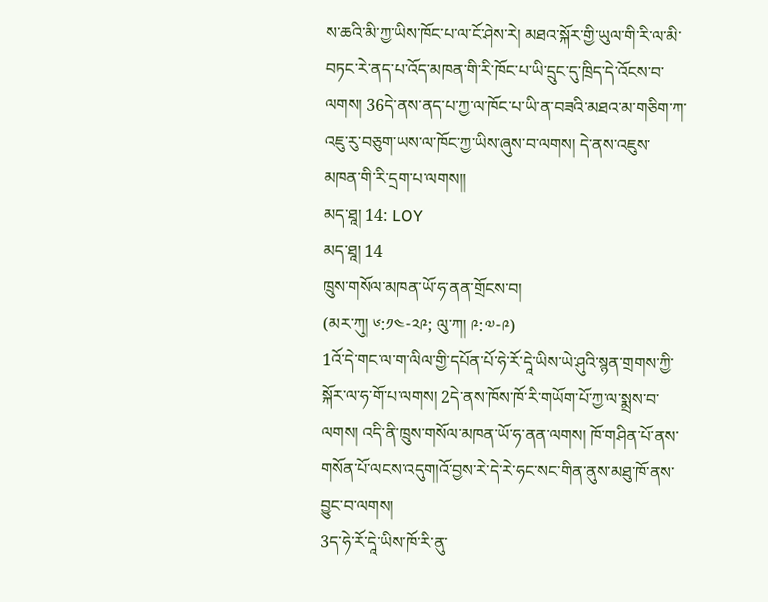ས་ཆའི་མི་ཀྱ་ཡིས་ཁོང་པ་ལ་ངོ་ཤེས་རེ། མཐའ་སྐོར་གྱི་ཡུལ་གི་རི་ལ་མི་བཏང་རེ་ནད་པ་འོད་མཁན་གི་རི་ཁོང་པ་ཡི་དྲུང་དུ་ཁྲིད་དེ་འོངས་བ་ལགས། 36དེ་ནས་ནད་པ་ཀྱ་ལ་ཁོང་པ་ཡི་ན་བཟའི་མཐའ་མ་གཅིག་ཀ་འཇུ་རུ་བཅུག་ཡས་ལ་ཁོང་ཀྱ་ཡིས་ཞུས་བ་ལགས། དེ་ནས་འཇུས་མཁན་གི་རི་དྲག་པ་ལགས།།
མད་ཐཱ། 14: LOY
མད་ཐཱ། 14
ཁྲུས་གསོལ་མཁན་ཡོ་ཧ་ནན་གྲོངས་བ།
(མར་ཀུ། ༦:༡༤-༢༩; ལུ་ཀ། ༩:༧-༩)
1འོ་དེ་གང་ལ་ག་ལིལ་གྱི་དཔོན་པོ་ཧེ་རོ་དཱེ་ཡིས་ཡེ་ཤུའི་སྙན་གྲགས་ཀྱི་སྐོར་ལ་ཧ་གོ་པ་ལགས། 2དེ་ནས་ཁོས་ཁོ་རི་གཡོག་པོ་ཀྱ་ལ་སྨྲས་བ་ལགས། འདི་ནི་ཁྲུས་གསོལ་མཁན་ཡོ་ཧ་ནན་ལགས། ཁོ་གཤིན་པོ་ནས་གསོན་པོ་ལངས་འདུག།འོ་བྱས་རེ་དེ་རེ་ཧང་སང་གིན་ནུས་མཐུ་ཁོ་ནས་བྱུང་བ་ལགས།
3ད་ཧེ་རོ་དཱེ་ཡིས་ཁོ་རི་ནུ་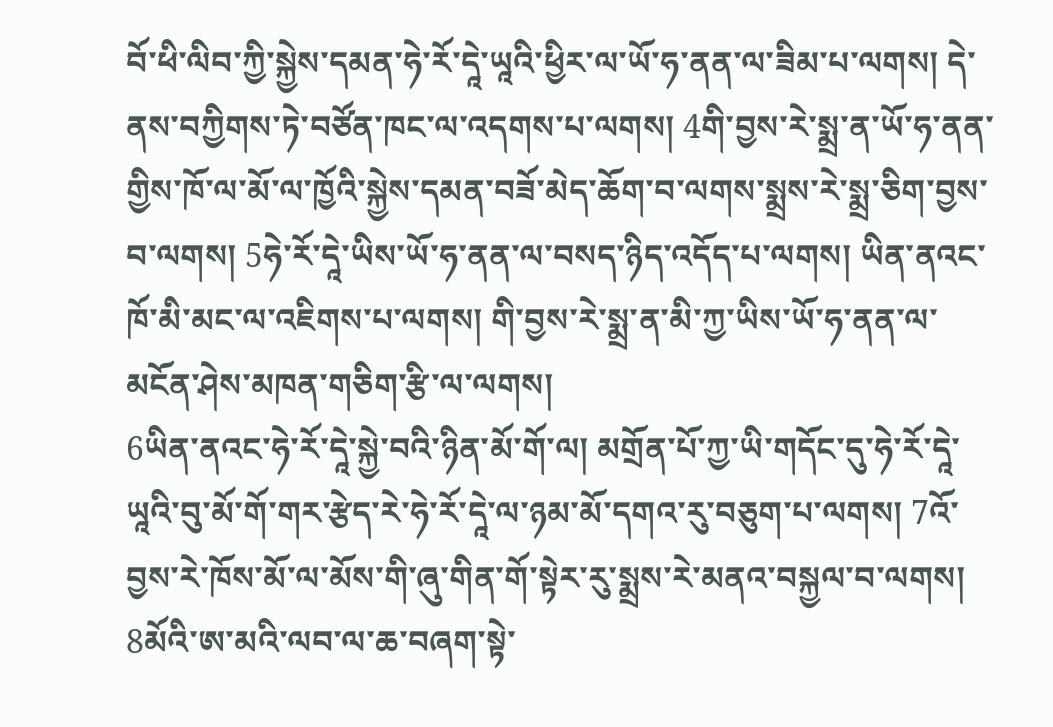བོ་ཕི་ལིབ་ཀྱི་སྐྱེས་དམན་ཧེ་རོ་དཱེ་ཡཱའི་ཕྱིར་ལ་ཡོ་ཧ་ནན་ལ་ཟིམ་པ་ལགས། དེ་ནས་བཀྱིགས་ཏེ་བཙོན་ཁང་ལ་འདགས་པ་ལགས། 4གི་བྱས་རེ་སྨྲ་ན་ཡོ་ཧ་ནན་གྱིས་ཁོ་ལ་མོ་ལ་ཁྱོའི་སྐྱེས་དམན་བཟོ་མེད་ཆོག་བ་ལགས་སྨྲས་རེ་སྨྲ་ཅིག་བྱས་བ་ལགས། 5ཧེ་རོ་དཱེ་ཡིས་ཡོ་ཧ་ནན་ལ་བསད་ཉིད་འདོད་པ་ལགས། ཡིན་ནའང་ཁོ་མི་མང་ལ་འཇིགས་པ་ལགས། གི་བྱས་རེ་སྨྲ་ན་མི་ཀྱ་ཡིས་ཡོ་ཧ་ནན་ལ་མངོན་ཤེས་མཁན་གཅིག་རྩི་ལ་ལགས།
6ཡིན་ནའང་ཧེ་རོ་དཱེ་སྐྱེ་བའི་ཉིན་མོ་གོ་ལ། མགྲོན་པོ་ཀྱ་ཡི་གདོང་དུ་ཧེ་རོ་དཱེ་ཡཱའི་བུ་མོ་གོ་གར་རྩེད་རེ་ཧེ་རོ་དཱེ་ལ་ཉམ་མོ་དགའ་རུ་བཅུག་པ་ལགས། 7འོ་བྱས་རེ་ཁོས་མོ་ལ་མོས་གི་ཞུ་གིན་གོ་སྟེར་རུ་སྨྲས་རེ་མནའ་བསྐྱལ་བ་ལགས། 8མོའི་ཨ་མའི་ལབ་ལ་ཆ་བཞག་སྟེ་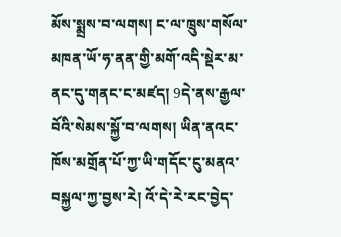མོས་སྨྲས་བ་ལགས། ང་ལ་ཁྲུས་གསོལ་མཁན་ཡོ་ཧ་ནན་གྱི་མགོ་འདི་སྡེར་མ་ནང་དུ་གནང་ང་མཛད། 9དེ་ནས་རྒྱལ་བོའི་སེམས་སྐྱོ་བ་ལགས། ཡིན་ནའང་ཁོས་མགྲོན་པོ་ཀྱ་ཡི་གདོང་ངུ་མནའ་བསྐྱལ་ཀྱ་བྱས་རེ། འོ་དེ་རེ་རང་བྱེད་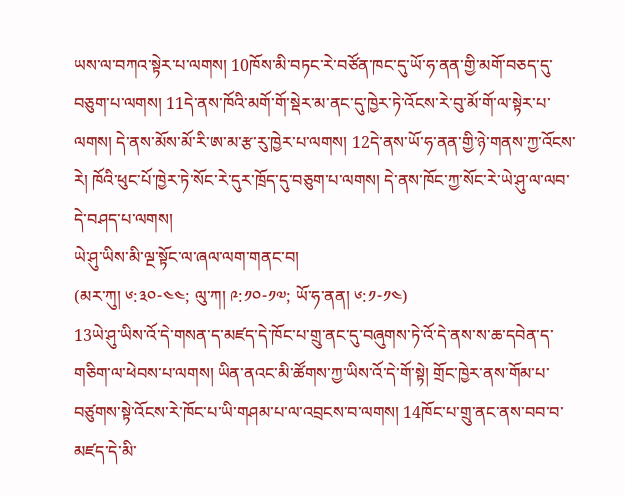ཡས་ལ་བཀའ་སྟེར་པ་ལགས། 10ཁོས་མི་བཏང་རེ་བཙོན་ཁང་དུ་ཡོ་ཧ་ནན་གྱི་མགོ་བཅད་དུ་བཅུག་པ་ལགས། 11དེ་ནས་ཁོའི་མགོ་གོ་སྡེར་མ་ནང་དུ་ཁྱེར་ཏེ་འོངས་རེ་བུ་མོ་གོ་ལ་སྟེར་པ་ལགས། དེ་ནས་མོས་མོ་རི་ཨ་མ་རྩ་རུ་ཁྱེར་པ་ལགས། 12དེ་ནས་ཡོ་ཧ་ནན་གྱི་ཉེ་གནས་ཀྱ་འོངས་རེ། ཁོའི་ཕུང་པོ་ཁྱེར་ཏེ་སོང་རེ་དུར་ཁྲོད་དུ་བཅུག་པ་ལགས། དེ་ནས་ཁོང་ཀྱ་སོང་རེ་ཡེ་ཤུ་ལ་ལབ་དེ་བཤད་པ་ལགས།
ཡེ་ཤུ་ཡིས་མི་ལྔ་སྟོང་ལ་ཞལ་ལག་གནང་བ།
(མར་ཀུ། ༦:༣༠-༤༤; ལུ་ཀ། ༩:༡༠-༡༧; ཡོ་ཧ་ནན། ༦:༡-༡༤)
13ཡེ་ཤུ་ཡིས་འོ་དེ་གསན་ད་མཛད་དེ་ཁོང་པ་གྲུ་ནང་དུ་བཞུགས་ཏེ་འོ་དེ་ནས་ས་ཆ་དབེན་ད་གཅིག་ལ་ཕེབས་པ་ལགས། ཡིན་ནའང་མི་ཚོགས་ཀྱ་ཡིས་འོ་དེ་གོ་སྟེ། གྲོང་ཁྱེར་ནས་གོམ་པ་བཙུགས་སྟེ་འོངས་རེ་ཁོང་པ་ཡི་གཤམ་པ་ལ་འབྲངས་བ་ལགས། 14ཁོང་པ་གྲུ་ནང་ནས་བབ་བ་མཛད་དེ་མི་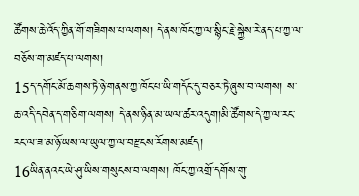ཚོགས་ཆེ་འོད་ཀྱིན་གོ་གཟིགས་པ་ལགས། དེ་ནས་ཁོང་ཀྱ་ལ་སྙིང་རྗེ་སྐྱེས་རེ་ནད་པ་ཀྱ་ལ་བཅོས་ག་མཛད་པ་ལགས།
15ད་དགོང་མོ་ཆགས་ཏེ་ཉེ་གནས་ཀྱ་ཁོང་པ་ཡི་གདོང་དུ་བཅར་ཏེ་ཞུས་བ་ལགས། ས་ཆ་འདི་དབེན་ད་གཅིག་ལགས། དེ་ནས་ཉིན་མ་ཡལ་ཚར་འདུག།མི་ཚོགས་དེ་ཀྱ་ལ་རང་རང་ལ་ཟ་མ་ཉོ་ཡས་ལ་ཡུལ་ཀྱ་ལ་བརྫངས་རོགས་མཛད།
16ཡིན་ནའང་ཡེ་ཤུ་ཡིས་གསུངས་བ་ལགས། ཁོང་ཀྱ་འགྲོ་དགོས་གུ་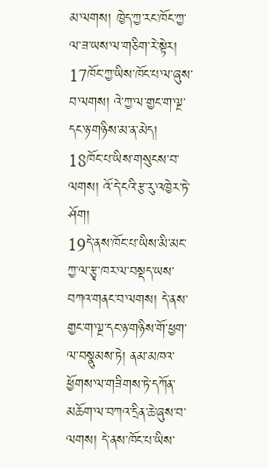མ་ལགས། ཁྱེད་ཀྱ་རང་ཁོང་ཀྱ་ལ་ཟ་ཡས་ལ་གཅིག་རེ་སྟེར།
17ཁོང་ཀྱ་ཡིས་ཁོང་པ་ལ་ཞུས་བ་ལགས། འེ་ཀྱ་ལ་གྱང་ག་ལྔ་དང་ཉ་གཉིས་མ་ན་མེད།
18ཁོང་པ་ཡིས་གསུངས་བ་ལགས། འོ་དེ་ངའི་རྩ་རུ་འཁྱེར་ཏེ་ཤོག།
19དེ་ནས་ཁོང་པ་ཡིས་མི་མང་ཀྱ་ལ་རྩྭ་ཁར་ལ་བསྡད་ཡས་བཀའ་གནང་བ་ལགས། དེ་ནས་གྱང་ག་ལྔ་དང་ཉ་གཉིས་གོ་ཕྱག་ལ་བསྣུམས་ཏེ། ནམ་མཁའ་ཕྱོགས་ལ་གཟིགས་ཏེ་དཀོན་མཆོག་ལ་བཀའ་དྲིན་ཆེ་ཞུས་བ་ལགས། དེ་ནས་ཁོང་པ་ཡིས་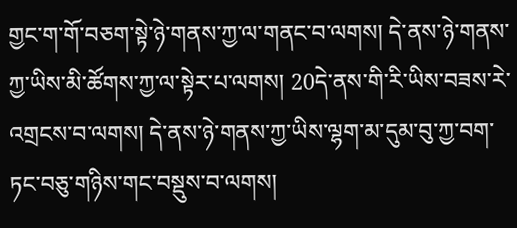གྱང་ག་གོ་བཅག་སྟེ་ཉེ་གནས་ཀྱ་ལ་གནང་བ་ལགས། དེ་ནས་ཉེ་གནས་ཀྱ་ཡིས་མི་ཚོགས་ཀྱ་ལ་སྟེར་པ་ལགས། 20དེ་ནས་གི་རི་ཡིས་བཟས་རེ་འགྲངས་བ་ལགས། དེ་ནས་ཉེ་གནས་ཀྱ་ཡིས་ལྷག་མ་དུམ་བུ་ཀྱ་བག་ཏང་བཅུ་གཉིས་གང་བསྡུས་བ་ལགས།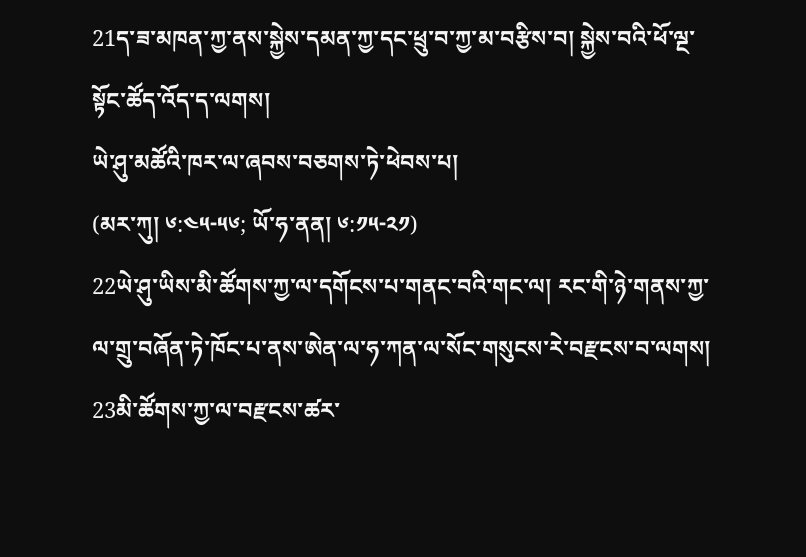21ད་ཟ་མཁན་ཀྱ་ནས་སྐྱེས་དམན་ཀྱ་དང་ཕྲུ་བ་ཀྱ་མ་བརྩིས་བ། སྐྱེས་བའི་ཕོ་ལྔ་སྟོང་ཚོད་འོད་ད་ལགས།
ཡེ་ཤུ་མཚོའི་ཁར་ལ་ཞབས་བཅགས་ཏེ་ཕེབས་པ།
(མར་ཀུ། ༦:༤༥-༥༦; ཡོ་ཧ་ནན། ༦:༡༥-༢༡)
22ཡེ་ཤུ་ཡིས་མི་ཚོགས་ཀྱ་ལ་དགོངས་པ་གནང་བའི་གང་ལ། རང་གི་ཉེ་གནས་ཀྱ་ལ་གྲུ་བཞོན་ཏེ་ཁོང་པ་ནས་ཨེན་ལ་ཧ་ཀན་ལ་སོང་གསུངས་རེ་བརྫངས་བ་ལགས། 23མི་ཚོགས་ཀྱ་ལ་བརྫངས་ཚར་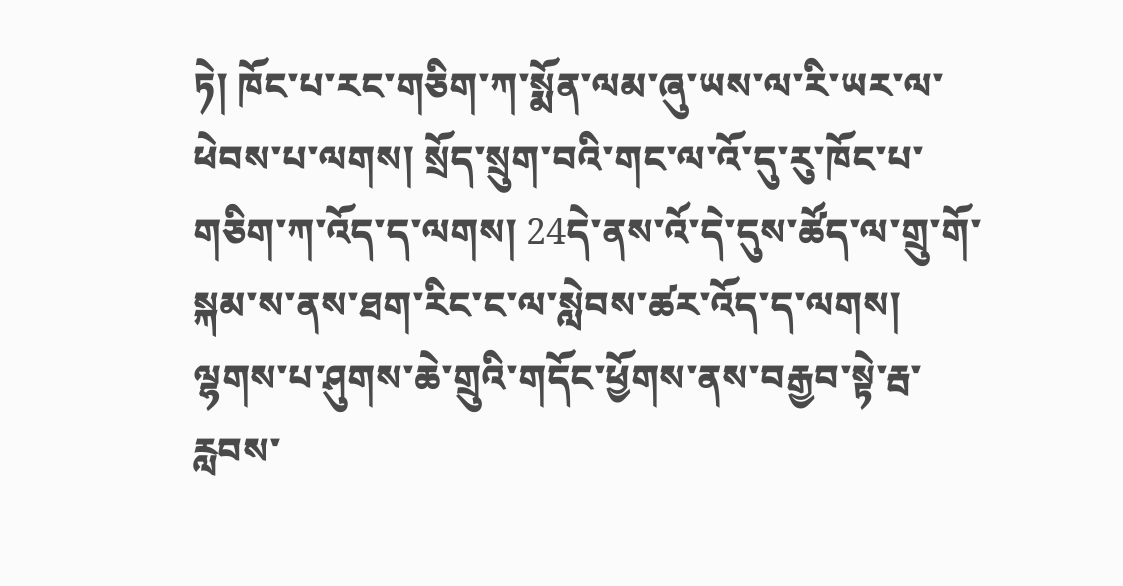ཏེ། ཁོང་པ་རང་གཅིག་ཀ་སྨོན་ལམ་ཞུ་ཡས་ལ་རི་ཡར་ལ་ཕེབས་པ་ལགས། སྲོད་སྲུག་བའི་གང་ལ་འོ་དུ་རུ་ཁོང་པ་གཅིག་ཀ་འོད་ད་ལགས། 24དེ་ནས་འོ་དེ་དུས་ཚོད་ལ་གྲུ་གོ་སྐམ་ས་ནས་ཐག་རིང་ང་ལ་སླེབས་ཚར་འོད་ད་ལགས། ལྷགས་པ་ཤུགས་ཆེ་གྲུའི་གདོང་ཕྱོགས་ནས་བརྒྱབ་སྟེ་རྦ་རླབས་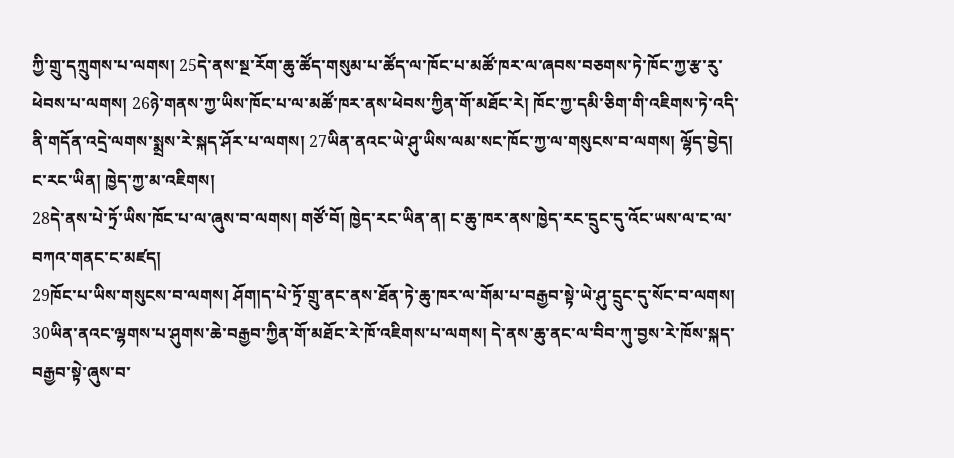ཀྱི་གྲུ་དཀྲུགས་པ་ལགས། 25དེ་ནས་སྔ་རོག་ཆུ་ཚོད་གསུམ་པ་ཚོད་ལ་ཁོང་པ་མཚོ་ཁར་ལ་ཞབས་བཅགས་ཏེ་ཁོང་ཀྱ་རྩ་རུ་ཕེབས་པ་ལགས། 26ཉེ་གནས་ཀྱ་ཡིས་ཁོང་པ་ལ་མཚོ་ཁར་ནས་ཕེབས་ཀྱིན་གོ་མཐོང་རེ། ཁོང་ཀྱ་དམི་ཅིག་གི་འཇིགས་ཏེ་འདི་ནི་གདོན་འདྲེ་ལགས་སྨྲས་རེ་སྐད་ཤོར་པ་ལགས། 27ཡིན་ནའང་ཡེ་ཤུ་ཡིས་ལམ་སང་ཁོང་ཀྱ་ལ་གསུངས་བ་ལགས། ལྷོད་བྱེད། ང་རང་ཡིན། ཁྱེད་ཀྱ་མ་འཇིགས།
28དེ་ནས་པེ་ཏྲོ་ཡིས་ཁོང་པ་ལ་ཞུས་བ་ལགས། གཙོ་བོ། ཁྱེད་རང་ཡིན་ན། ང་ཆུ་ཁར་ནས་ཁྱེད་རང་དྲུང་དུ་འོང་ཡས་ལ་ང་ལ་བཀའ་གནང་ང་མཛད།
29ཁོང་པ་ཡིས་གསུངས་བ་ལགས། ཤོག།ད་པེ་ཏྲོ་གྲུ་ནང་ནས་ཐོན་ཏེ་ཆུ་ཁར་ལ་གོམ་པ་བརྒྱབ་སྟེ་ཡེ་ཤུ་དྲུང་དུ་སོང་བ་ལགས། 30ཡིན་ནའང་ལྷགས་པ་ཤུགས་ཆེ་བརྒྱབ་ཀྱིན་གོ་མཐོང་རེ་ཁོ་འཇིགས་པ་ལགས། དེ་ནས་ཆུ་ནང་ལ་བིབ་ཀུ་བྱས་རེ་ཁོས་སྐད་བརྒྱབ་སྟེ་ཞུས་བ་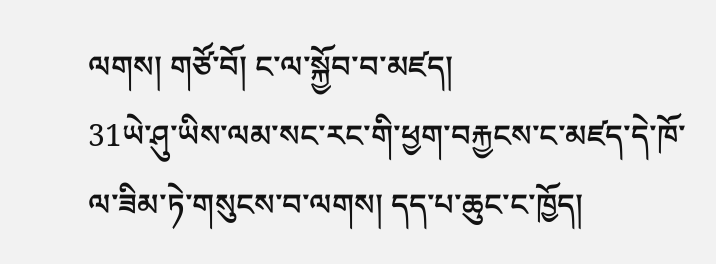ལགས། གཙོ་བོ། ང་ལ་སྐྱོབ་བ་མཛད།
31ཡེ་ཤུ་ཡིས་ལམ་སང་རང་གི་ཕྱག་བརྐྱངས་ང་མཛད་དེ་ཁོ་ལ་ཟིམ་ཏེ་གསུངས་བ་ལགས། དད་པ་ཆུང་ང་ཁྱོད།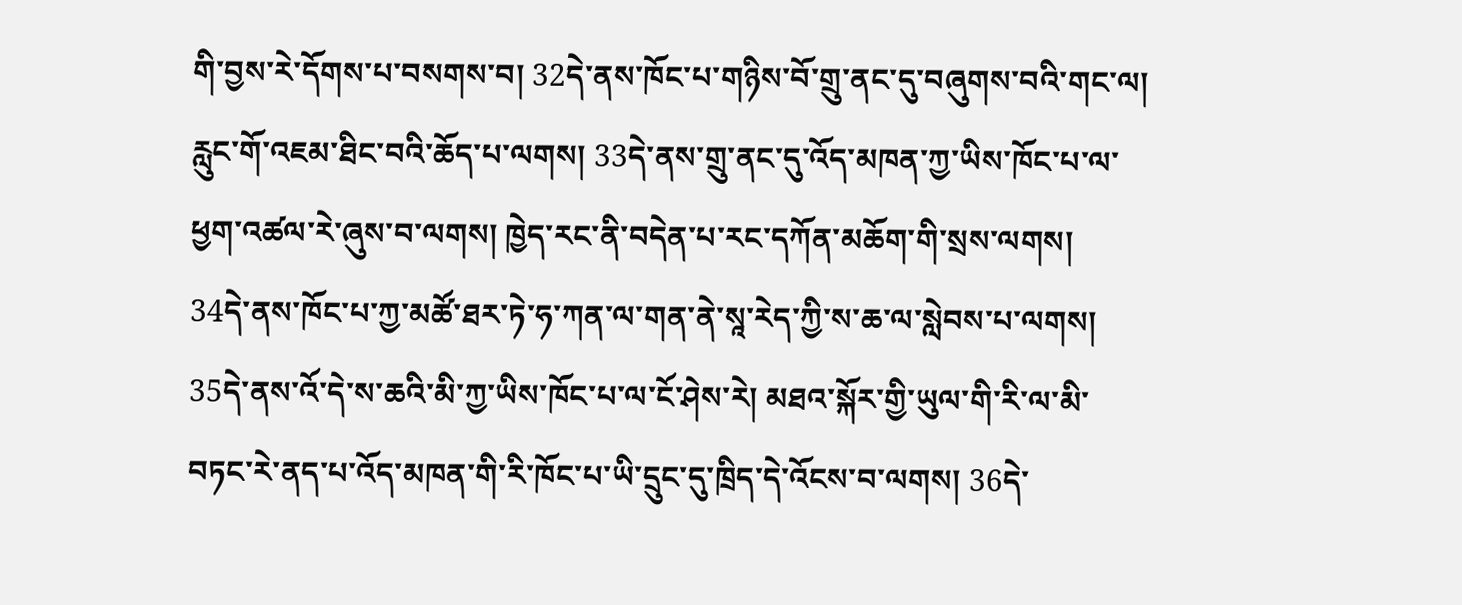གི་བྱས་རེ་དོགས་པ་བསགས་བ། 32དེ་ནས་ཁོང་པ་གཉིས་བོ་གྲུ་ནང་དུ་བཞུགས་བའི་གང་ལ། རླུང་གོ་འཇམ་ཐིང་བའི་ཆོད་པ་ལགས། 33དེ་ནས་གྲུ་ནང་དུ་འོད་མཁན་ཀྱ་ཡིས་ཁོང་པ་ལ་ཕྱག་འཚལ་རེ་ཞུས་བ་ལགས། ཁྱེད་རང་ནི་བདེན་པ་རང་དཀོན་མཆོག་གི་སྲས་ལགས།
34དེ་ནས་ཁོང་པ་ཀྱ་མཚོ་ཐར་ཏེ་ཧ་ཀན་ལ་གན་ནེ་སཱ་རེད་ཀྱི་ས་ཆ་ལ་སླེབས་པ་ལགས། 35དེ་ནས་འོ་དེ་ས་ཆའི་མི་ཀྱ་ཡིས་ཁོང་པ་ལ་ངོ་ཤེས་རེ། མཐའ་སྐོར་གྱི་ཡུལ་གི་རི་ལ་མི་བཏང་རེ་ནད་པ་འོད་མཁན་གི་རི་ཁོང་པ་ཡི་དྲུང་དུ་ཁྲིད་དེ་འོངས་བ་ལགས། 36དེ་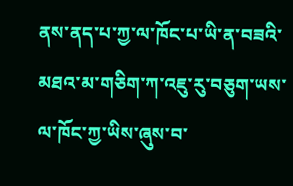ནས་ནད་པ་ཀྱ་ལ་ཁོང་པ་ཡི་ན་བཟའི་མཐའ་མ་གཅིག་ཀ་འཇུ་རུ་བཅུག་ཡས་ལ་ཁོང་ཀྱ་ཡིས་ཞུས་བ་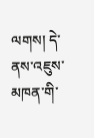ལགས། དེ་ནས་འཇུས་མཁན་གི་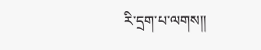རི་དྲག་པ་ལགས།།